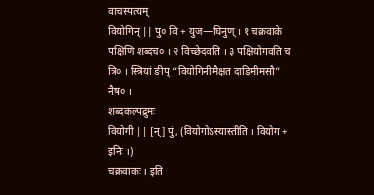वाचस्पत्यम्
वियोगिन् || पु० वि + युज—घिनुण् । १ चक्रवाके पक्षिणि शब्दच० । २ विच्छेदवति । ३ पक्षियोगवति च त्रि० । स्त्रियां ङीप् “वियोगिनीमैक्षत दाडिमीमसौ” नैष० ।
शब्दकल्पद्रुमः
वियोगी || [न्] पुं, (वियोगोऽस्यास्तीति । वियोग + इनिः ।)
चक्रवाकः । इति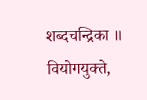शब्दचन्द्रिका ॥ वियोगयुक्ते,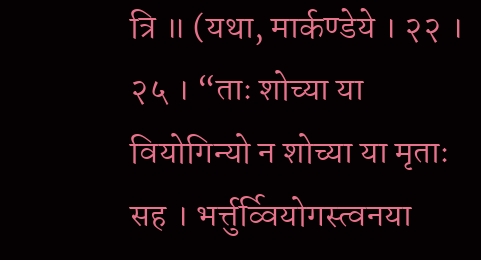त्रि ॥ (यथा, मार्कण्डेये । २२ । २५ । “ताः शोच्या या वियोगिन्यो न शोच्या या मृताः सह । भर्त्तुर्व्वियोगस्त्वनया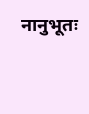नानुभूतः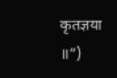कृतज्ञया ॥”)